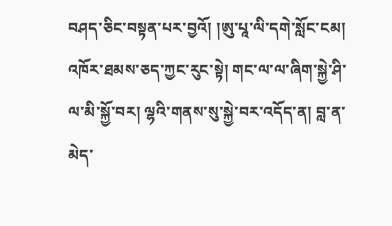བཤད་ཅིང་བསྟན་པར་བྱའོ། །ཨུ་པཱ་ལི་དགེ་སློང་ངམ། འཁོར་ཐམས་ཅད་ཀྱང་རུང་སྟེ། གང་ལ་ལ་ཞིག་སྐྱེ་ཤི་ལ་མི་སྐྱོ་བར། ལྷའི་གནས་སུ་སྐྱེ་བར་འདོད་ན། བླ་ན་མེད་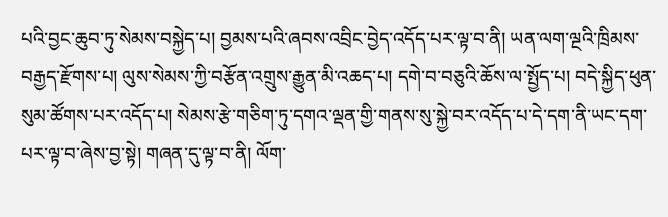པའི་བྱང་ཆུབ་ཏུ་སེམས་བསྐྱེད་པ། བྱམས་པའི་ཞབས་འབྲིང་བྱེད་འདོད་པར་ལྟ་བ་ནི། ཡན་ལག་ལྔའི་ཁྲིམས་བརྒྱད་རྫོགས་པ། ལུས་སེམས་ཀྱི་བརྩོན་འགྲུས་རྒྱུན་མི་འཆད་པ། དགེ་བ་བཅུའི་ཆོས་ལ་སྤྱོད་པ། བདེ་སྐྱིད་ཕུན་སུམ་ཚོགས་པར་འདོད་པ། སེམས་རྩེ་གཅིག་ཏུ་དགའ་ལྡན་གྱི་གནས་སུ་སྐྱེ་བར་འདོད་པ་དེ་དག་ནི་ཡང་དག་པར་ལྟ་བ་ཞེས་བྱ་སྟེ། གཞན་དུ་ལྟ་བ་ནི། ལོག་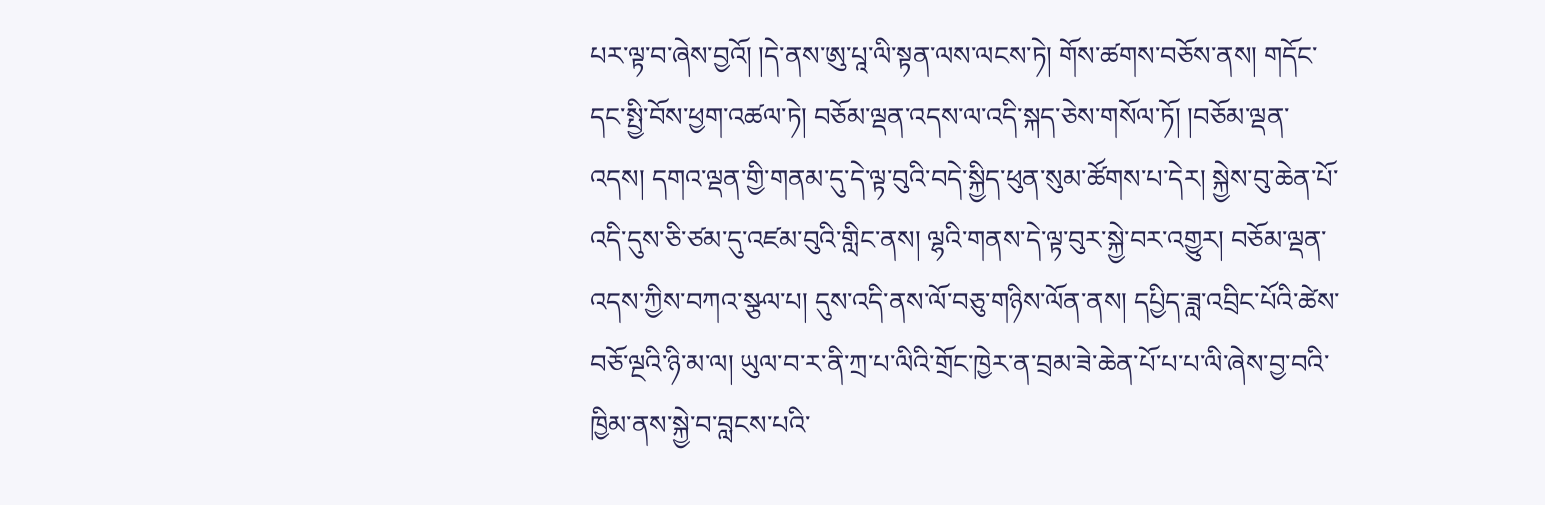པར་ལྟ་བ་ཞེས་བྱའོ། །དེ་ནས་ཨུ་པཱ་ལི་སྟན་ལས་ལངས་ཏེ། གོས་ཚགས་བཅོས་ནས། གདོང་དང་སྤྱི་བོས་ཕྱག་འཚལ་ཏེ། བཅོམ་ལྡན་འདས་ལ་འདི་སྐད་ཅེས་གསོལ་ཏོ། །བཅོམ་ལྡན་འདས། དགའ་ལྡན་གྱི་གནམ་དུ་དེ་ལྟ་བུའི་བདེ་སྐྱིད་ཕུན་སུམ་ཚོགས་པ་དེར། སྐྱེས་བུ་ཆེན་པོ་འདི་དུས་ཅི་ཙམ་དུ་འཛམ་བུའི་གླིང་ནས། ལྷའི་གནས་དེ་ལྟ་བུར་སྐྱེ་བར་འགྱུར། བཅོམ་ལྡན་འདས་ཀྱིས་བཀའ་སྩལ་པ། དུས་འདི་ནས་ལོ་བཅུ་གཉིས་ལོན་ནས། དཔྱིད་ཟླ་འབྲིང་པོའི་ཚེས་བཅོ་ལྔའི་ཉི་མ་ལ། ཡུལ་བ་ར་ནི་ཀྲ་པ་ལིའི་གྲོང་ཁྱེར་ན་བྲམ་ཟེ་ཆེན་པོ་པ་པ་ལི་ཞེས་བྱ་བའི་ཁྱིམ་ནས་སྐྱེ་བ་བླངས་པའི་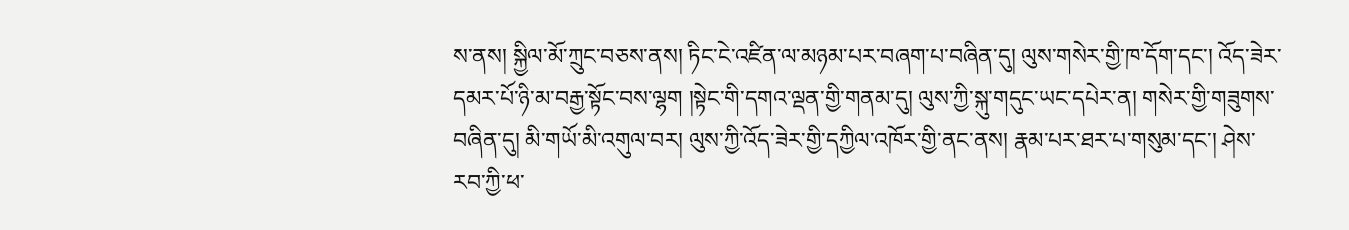ས་ནས། སྐྱིལ་མོ་ཀྲུང་བཅས་ནས། ཏིང་ངེ་འཛིན་ལ་མཉམ་པར་བཞག་པ་བཞིན་དུ། ལུས་གསེར་གྱི་ཁ་དོག་དང་། འོད་ཟེར་དམར་པོ་ཉི་མ་བརྒྱ་སྟོང་བས་ལྷག །སྟེང་གི་དགའ་ལྡན་གྱི་གནམ་དུ། ལུས་ཀྱི་སྐུ་གདུང་ཡང་དཔེར་ན། གསེར་གྱི་གཟུགས་བཞིན་དུ། མི་གཡོ་མི་འགུལ་བར། ལུས་ཀྱི་འོད་ཟེར་གྱི་དཀྱིལ་འཁོར་གྱི་ནང་ནས། རྣམ་པར་ཐར་པ་གསུམ་དང་། ཤེས་རབ་ཀྱི་ཕ་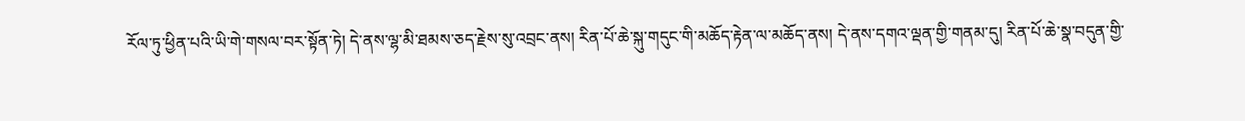རོལ་ཏུ་ཕྱིན་པའི་ཡི་གེ་གསལ་བར་སྟོན་ཏེ། དེ་ནས་ལྷ་མི་ཐམས་ཅད་རྗེས་སུ་འབྲང་ནས། རིན་པོ་ཆེ་སྐུ་གདུང་གི་མཆོད་རྟེན་ལ་མཆོད་ནས། དེ་ནས་དགའ་ལྡན་གྱི་གནམ་དུ། རིན་པོ་ཆེ་སྣ་བདུན་གྱི་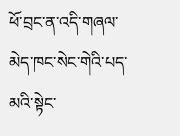ཕོ་བྲང་ན་འདི་གཞལ་མེད་ཁང་སེང་གེའི་པད་མའི་སྟེང་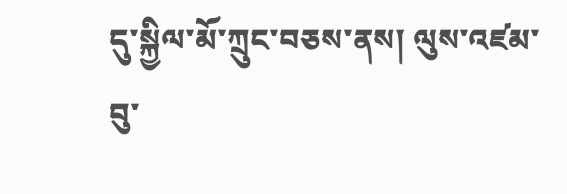དུ་སྐྱིལ་མོ་ཀྲུང་བཅས་ནས། ལུས་འཛམ་བུ་